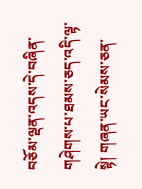བཅོམ་ལྡན་འདས་དེ་བཞིན་གཤེགས་པ་ཐམས་ཅད་འདི་ལྟ་སྟེ། གཞན་ཡང་སེམས་ཅན་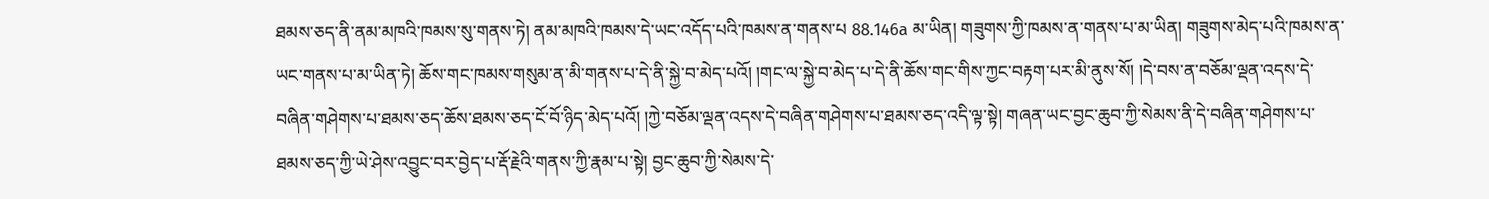ཐམས་ཅད་ནི་ནམ་མཁའི་ཁམས་སུ་གནས་ཏེ། ནམ་མཁའི་ཁམས་དེ་ཡང་འདོད་པའི་ཁམས་ན་གནས་པ 88.146a མ་ཡིན། གཟུགས་ཀྱི་ཁམས་ན་གནས་པ་མ་ཡིན། གཟུགས་མེད་པའི་ཁམས་ན་ཡང་གནས་པ་མ་ཡིན་ཏེ། ཆོས་གང་ཁམས་གསུམ་ན་མི་གནས་པ་དེ་ནི་སྐྱེ་བ་མེད་པའོ། །གང་ལ་སྐྱེ་བ་མེད་པ་དེ་ནི་ཆོས་གང་གིས་ཀྱང་བརྟག་པར་མི་ནུས་སོ། །དེ་བས་ན་བཅོམ་ལྡན་འདས་དེ་བཞིན་གཤེགས་པ་ཐམས་ཅད་ཆོས་ཐམས་ཅད་ངོ་བོ་ཉིད་མེད་པའོ། །ཀྱེ་བཅོམ་ལྡན་འདས་དེ་བཞིན་གཤེགས་པ་ཐམས་ཅད་འདི་ལྟ་སྟེ། གཞན་ཡང་བྱང་ཆུབ་ཀྱི་སེམས་ནི་དེ་བཞིན་གཤེགས་པ་ཐམས་ཅད་ཀྱི་ཡེ་ཤེས་འབྱུང་བར་བྱེད་པ་རྡོ་རྗེའི་གནས་ཀྱི་རྣམ་པ་སྟེ། བྱང་ཆུབ་ཀྱི་སེམས་དེ་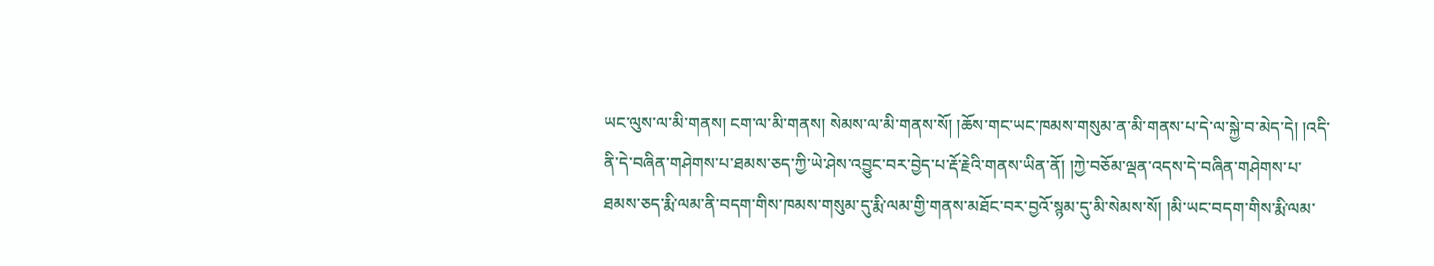ཡང་ལུས་ལ་མི་གནས། ངག་ལ་མི་གནས། སེམས་ལ་མི་གནས་སོ། །ཆོས་གང་ཡང་ཁམས་གསུམ་ན་མི་གནས་པ་དེ་ལ་སྐྱེ་བ་མེད་དེ། །འདི་ནི་དེ་བཞིན་གཤེགས་པ་ཐམས་ཅད་ཀྱི་ཡེ་ཤེས་འབྱུང་བར་བྱེད་པ་རྡོ་རྗེའི་གནས་ཡིན་ནོ། །ཀྱེ་བཅོམ་ལྡན་འདས་དེ་བཞིན་གཤེགས་པ་ཐམས་ཅད་རྨི་ལམ་ནི་བདག་གིས་ཁམས་གསུམ་དུ་རྨི་ལམ་གྱི་གནས་མཐོང་བར་བྱའོ་སྙམ་དུ་མི་སེམས་སོ། །མི་ཡང་བདག་གིས་རྨི་ལམ་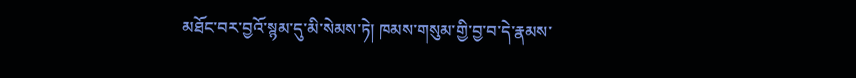མཐོང་བར་བྱའོ་སྙམ་དུ་མི་སེམས་ཏེ། ཁམས་གསུམ་གྱི་བྱ་བ་དེ་རྣམས་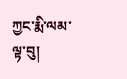ཀྱང་རྨི་ལམ་ལྟ་བུ།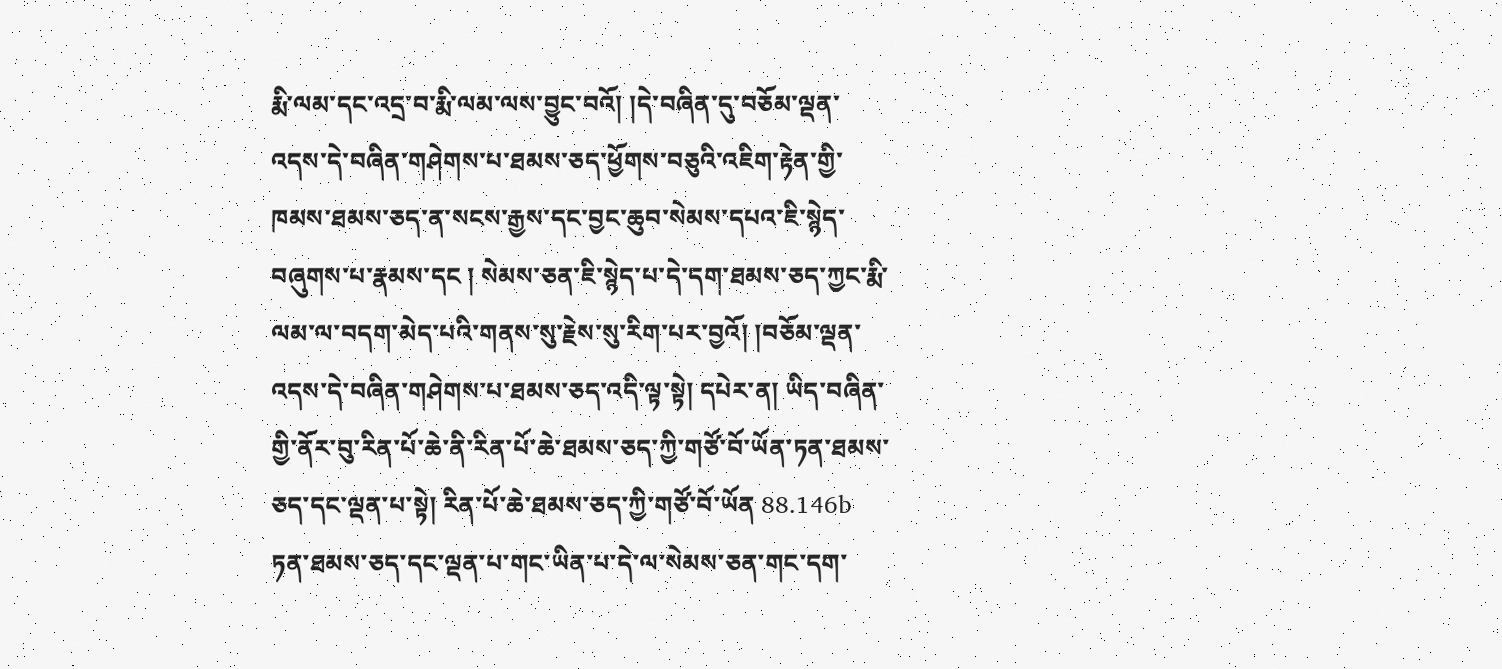རྨི་ལམ་དང་འདྲ་བ་རྨི་ལམ་ལས་བྱུང་བའོ། །དེ་བཞིན་དུ་བཅོམ་ལྡན་འདས་དེ་བཞིན་གཤེགས་པ་ཐམས་ཅད་ཕྱོགས་བཅུའི་འཇིག་རྟེན་གྱི་ཁམས་ཐམས་ཅད་ན་སངས་རྒྱས་དང་བྱང་ཆུབ་སེམས་དཔའ་ཇི་སྙེད་བཞུགས་པ་རྣམས་དང ། སེམས་ཅན་ཇི་སྙེད་པ་དེ་དག་ཐམས་ཅད་ཀྱང་རྨི་ལམ་ལ་བདག་མེད་པའི་གནས་སུ་རྗེས་སུ་རིག་པར་བྱའོ། །བཅོམ་ལྡན་འདས་དེ་བཞིན་གཤེགས་པ་ཐམས་ཅད་འདི་ལྟ་སྟེ། དཔེར་ན། ཡིད་བཞིན་གྱི་ནོར་བུ་རིན་པོ་ཆེ་ནི་རིན་པོ་ཆེ་ཐམས་ཅད་ཀྱི་གཙོ་བོ་ཡོན་ཏན་ཐམས་ཅད་དང་ལྡན་པ་སྟེ། རིན་པོ་ཆེ་ཐམས་ཅད་ཀྱི་གཙོ་བོ་ཡོན 88.146b ཏན་ཐམས་ཅད་དང་ལྡན་པ་གང་ཡིན་པ་དེ་ལ་སེམས་ཅན་གང་དག་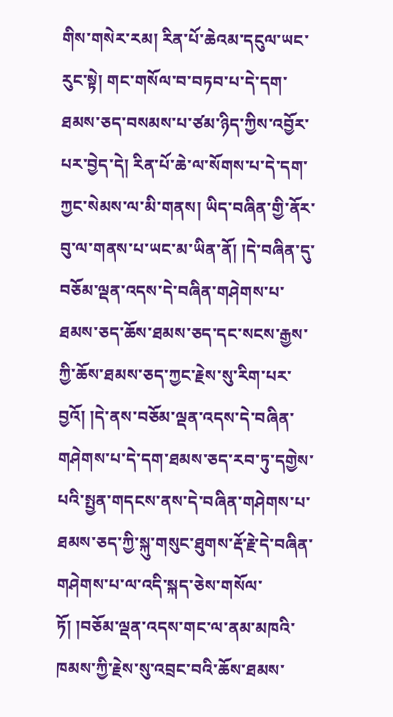གིས་གསེར་རམ། རིན་པོ་ཆེའམ་དངུལ་ཡང་རུང་སྟེ། གང་གསོལ་བ་བཏབ་པ་དེ་དག་ཐམས་ཅད་བསམས་པ་ཙམ་ཉིད་ཀྱིས་འབྱོར་པར་བྱེད་དེ། རིན་པོ་ཆེ་ལ་སོགས་པ་དེ་དག་ཀྱང་སེམས་ལ་མི་གནས། ཡིད་བཞིན་གྱི་ནོར་བུ་ལ་གནས་པ་ཡང་མ་ཡིན་ནོ། །དེ་བཞིན་དུ་བཅོམ་ལྡན་འདས་དེ་བཞིན་གཤེགས་པ་ཐམས་ཅད་ཆོས་ཐམས་ཅད་དང་སངས་རྒྱས་ཀྱི་ཆོས་ཐམས་ཅད་ཀྱང་རྗེས་སུ་རིག་པར་བྱའོ། །དེ་ནས་བཅོམ་ལྡན་འདས་དེ་བཞིན་གཤེགས་པ་དེ་དག་ཐམས་ཅད་རབ་ཏུ་དགྱེས་པའི་སྤྱན་གདངས་ནས་དེ་བཞིན་གཤེགས་པ་ཐམས་ཅད་ཀྱི་སྐུ་གསུང་ཐུགས་རྡོ་རྗེ་དེ་བཞིན་གཤེགས་པ་ལ་འདི་སྐད་ཅེས་གསོལ་ཏོ། །བཅོམ་ལྡན་འདས་གང་ལ་ནམ་མཁའི་ཁམས་ཀྱི་རྗེས་སུ་འབྲང་བའི་ཆོས་ཐམས་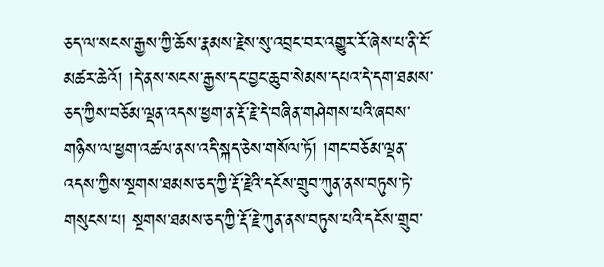ཅད་ལ་སངས་རྒྱས་ཀྱི་ཆོས་རྣམས་རྗེས་སུ་འབྲང་བར་འགྱུར་རོ་ཞེས་པ་ནི་ངོ་མཚར་ཆེའོ། །དེ་ནས་སངས་རྒྱས་དང་བྱང་ཆུབ་སེམས་དཔའ་དེ་དག་ཐམས་ཅད་ཀྱིས་བཅོམ་ལྡན་འདས་ཕྱག་ན་རྡོ་རྗེ་དེ་བཞིན་གཤེགས་པའི་ཞབས་གཉིས་ལ་ཕྱག་འཚལ་ནས་འདི་སྐད་ཅེས་གསོལ་ཏོ། །གང་བཅོམ་ལྡན་འདས་ཀྱིས་སྔགས་ཐམས་ཅད་ཀྱི་རྡོ་རྗེའི་དངོས་གྲུབ་ཀུན་ནས་བཏུས་ཏེ་གསུངས་པ། སྔགས་ཐམས་ཅད་ཀྱི་རྡོ་རྗེ་ཀུན་ནས་བཏུས་པའི་དངོས་གྲུབ་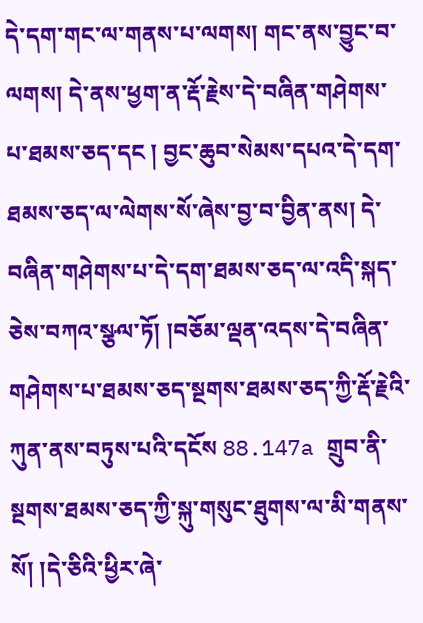དེ་དག་གང་ལ་གནས་པ་ལགས། གང་ནས་བྱུང་བ་ལགས། དེ་ནས་ཕྱག་ན་རྡོ་རྗེས་དེ་བཞིན་གཤེགས་པ་ཐམས་ཅད་དང ། བྱང་ཆུབ་སེམས་དཔའ་དེ་དག་ཐམས་ཅད་ལ་ལེགས་སོ་ཞེས་བྱ་བ་བྱིན་ནས། དེ་བཞིན་གཤེགས་པ་དེ་དག་ཐམས་ཅད་ལ་འདི་སྐད་ཅེས་བཀའ་སྩལ་ཏོ། །བཅོམ་ལྡན་འདས་དེ་བཞིན་གཤེགས་པ་ཐམས་ཅད་སྔགས་ཐམས་ཅད་ཀྱི་རྡོ་རྗེའི་ཀུན་ནས་བཏུས་པའི་དངོས 88.147a གྲུབ་ནི་སྔགས་ཐམས་ཅད་ཀྱི་སྐུ་གསུང་ཐུགས་ལ་མི་གནས་སོ། །དེ་ཅིའི་ཕྱིར་ཞེ་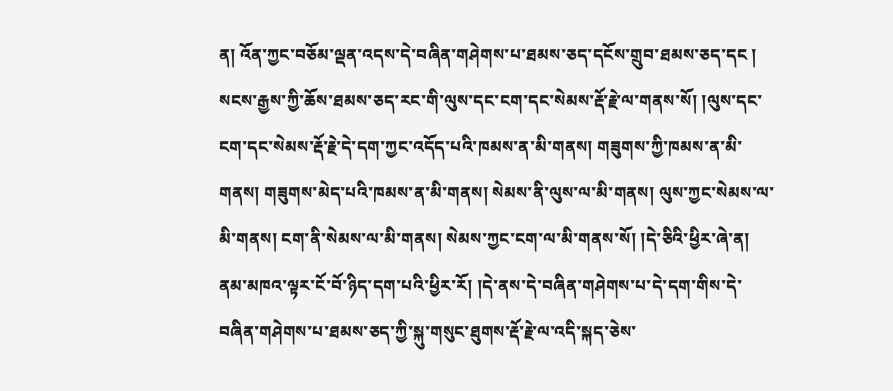ན། འོན་ཀྱང་བཅོམ་ལྡན་འདས་དེ་བཞིན་གཤེགས་པ་ཐམས་ཅད་དངོས་གྲུབ་ཐམས་ཅད་དང ། སངས་རྒྱས་ཀྱི་ཆོས་ཐམས་ཅད་རང་གི་ལུས་དང་ངག་དང་སེམས་རྡོ་རྗེ་ལ་གནས་སོ། །ལུས་དང་ངག་དང་སེམས་རྡོ་རྗེ་དེ་དག་ཀྱང་འདོད་པའི་ཁམས་ན་མི་གནས། གཟུགས་ཀྱི་ཁམས་ན་མི་གནས། གཟུགས་མེད་པའི་ཁམས་ན་མི་གནས། སེམས་ནི་ལུས་ལ་མི་གནས། ལུས་ཀྱང་སེམས་ལ་མི་གནས། ངག་ནི་སེམས་ལ་མི་གནས། སེམས་ཀྱང་ངག་ལ་མི་གནས་སོ། །དེ་ཅིའི་ཕྱིར་ཞེ་ན། ནམ་མཁའ་ལྟར་ངོ་བོ་ཉིད་དག་པའི་ཕྱིར་རོ། །དེ་ནས་དེ་བཞིན་གཤེགས་པ་དེ་དག་གིས་དེ་བཞིན་གཤེགས་པ་ཐམས་ཅད་ཀྱི་སྐུ་གསུང་ཐུགས་རྡོ་རྗེ་ལ་འདི་སྐད་ཅེས་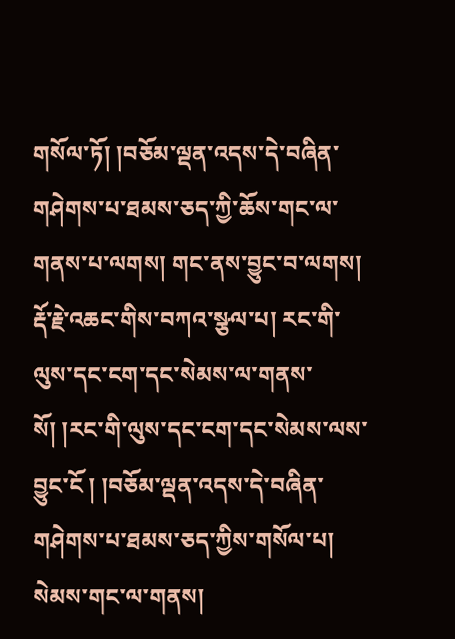གསོལ་ཏོ། །བཅོམ་ལྡན་འདས་དེ་བཞིན་གཤེགས་པ་ཐམས་ཅད་ཀྱི་ཆོས་གང་ལ་གནས་པ་ལགས། གང་ནས་བྱུང་བ་ལགས། རྡོ་རྗེ་འཆང་གིས་བཀའ་སྩལ་པ། རང་གི་ལུས་དང་ངག་དང་སེམས་ལ་གནས་སོ། །རང་གི་ལུས་དང་ངག་དང་སེམས་ལས་བྱུང་ངོ ། །བཅོམ་ལྡན་འདས་དེ་བཞིན་གཤེགས་པ་ཐམས་ཅད་ཀྱིས་གསོལ་པ། སེམས་གང་ལ་གནས།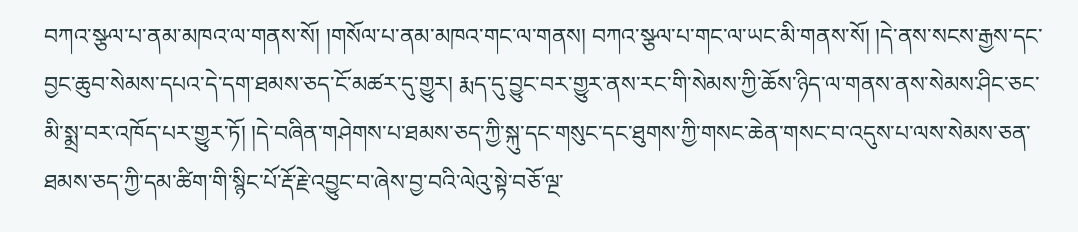བཀའ་སྩལ་པ་ནམ་མཁའ་ལ་གནས་སོ། །གསོལ་པ་ནམ་མཁའ་གང་ལ་གནས། བཀའ་སྩལ་པ་གང་ལ་ཡང་མི་གནས་སོ། །དེ་ནས་སངས་རྒྱས་དང་བྱང་ཆུབ་སེམས་དཔའ་དེ་དག་ཐམས་ཅད་ངོ་མཚར་དུ་གྱུར། རྨད་དུ་བྱུང་བར་གྱུར་ནས་རང་གི་སེམས་ཀྱི་ཆོས་ཉིད་ལ་གནས་ནས་སེམས་ཤིང་ཅང་མི་སྨྲ་བར་འཁོད་པར་གྱུར་ཏོ། །དེ་བཞིན་གཤེགས་པ་ཐམས་ཅད་ཀྱི་སྐུ་དང་གསུང་དང་ཐུགས་ཀྱི་གསང་ཆེན་གསང་བ་འདུས་པ་ལས་སེམས་ཅན་ཐམས་ཅད་ཀྱི་དམ་ཚིག་གི་སྙིང་པོ་རྡོ་རྗེ་འབྱུང་བ་ཞེས་བྱ་བའི་ལེའུ་སྟེ་བཅོ་ལྔ་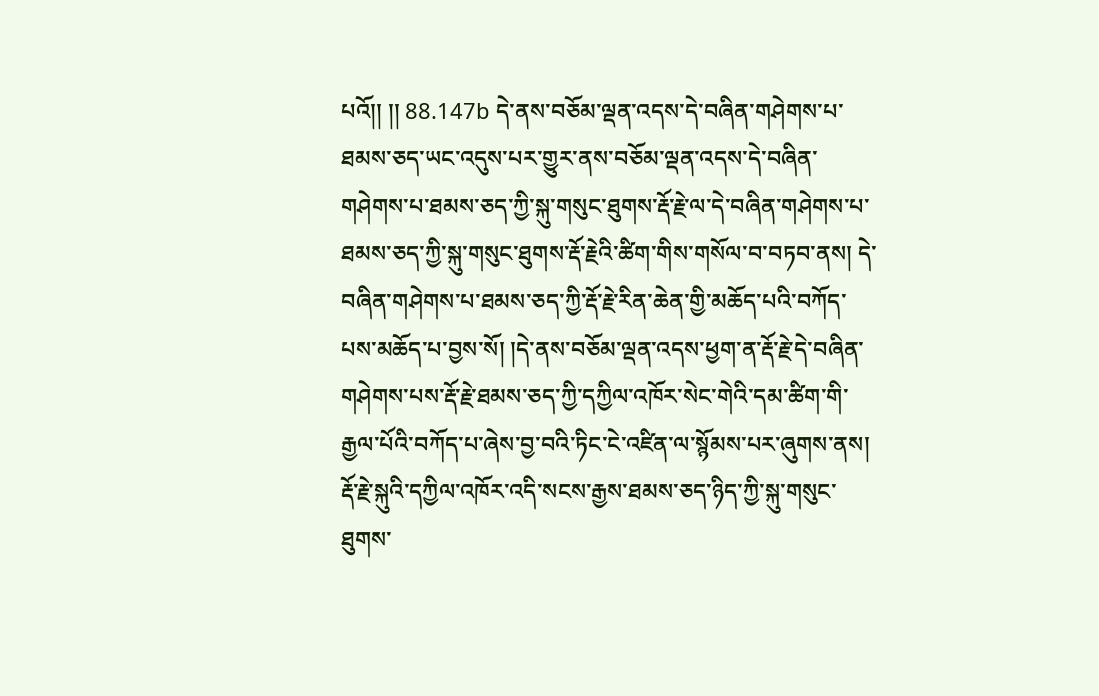པའོ།། །། 88.147b དེ་ནས་བཅོམ་ལྡན་འདས་དེ་བཞིན་གཤེགས་པ་ཐམས་ཅད་ཡང་འདུས་པར་གྱུར་ནས་བཅོམ་ལྡན་འདས་དེ་བཞིན་གཤེགས་པ་ཐམས་ཅད་ཀྱི་སྐུ་གསུང་ཐུགས་རྡོ་རྗེ་ལ་དེ་བཞིན་གཤེགས་པ་ཐམས་ཅད་ཀྱི་སྐུ་གསུང་ཐུགས་རྡོ་རྗེའི་ཚིག་གིས་གསོལ་བ་བཏབ་ནས། དེ་བཞིན་གཤེགས་པ་ཐམས་ཅད་ཀྱི་རྡོ་རྗེ་རིན་ཆེན་གྱི་མཆོད་པའི་བཀོད་པས་མཆོད་པ་བྱས་སོ། །དེ་ནས་བཅོམ་ལྡན་འདས་ཕྱག་ན་རྡོ་རྗེ་དེ་བཞིན་གཤེགས་པས་རྡོ་རྗེ་ཐམས་ཅད་ཀྱི་དཀྱིལ་འཁོར་སེང་གེའི་དམ་ཚིག་གི་རྒྱལ་པོའི་བཀོད་པ་ཞེས་བྱ་བའི་ཏིང་ངེ་འཛིན་ལ་སྙོམས་པར་ཞུགས་ནས། རྡོ་རྗེ་སྐུའི་དཀྱིལ་འཁོར་འདི་སངས་རྒྱས་ཐམས་ཅད་ཉིད་ཀྱི་སྐུ་གསུང་ཐུགས་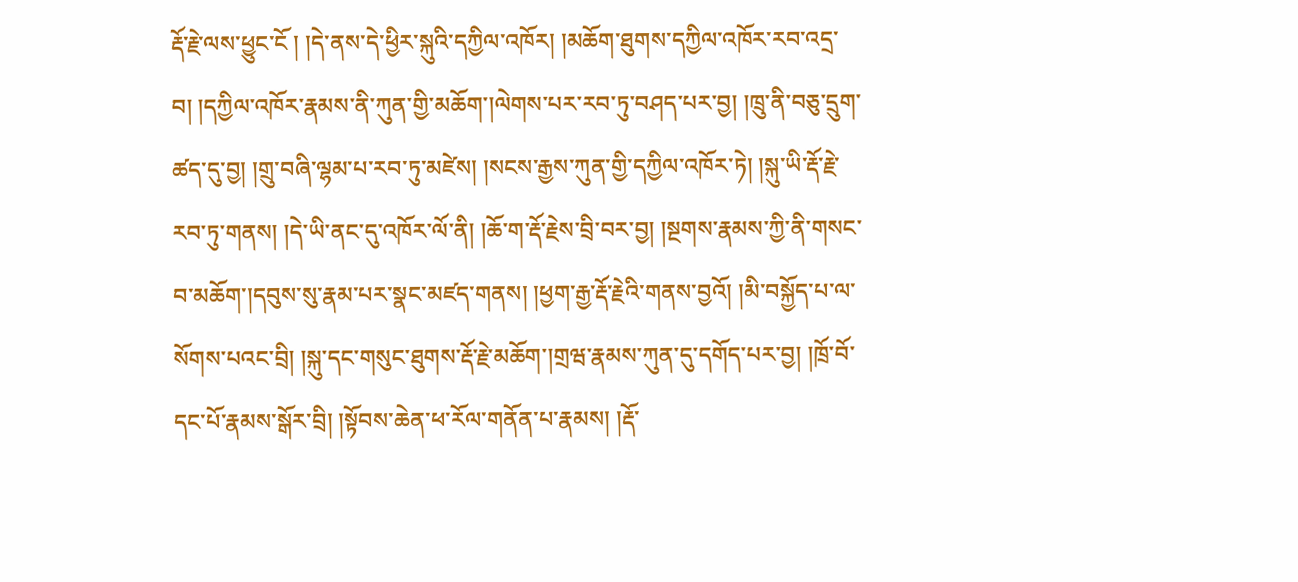རྡོ་རྗེ་ལས་ཕྱུང་ངོ ། །དེ་ནས་དེ་ཕྱིར་སྐུའི་དཀྱིལ་འཁོར། །མཆོག་ཐུགས་དཀྱིལ་འཁོར་རབ་འདྲ་བ། །དཀྱིལ་འཁོར་རྣམས་ནི་ཀུན་གྱི་མཆོག་།ལེགས་པར་རབ་ཏུ་བཤད་པར་བྱ། །ཁྲུ་ནི་བཅུ་དྲུག་ཚད་དུ་བྱ། །གྲུ་བཞི་ལྷམ་པ་རབ་ཏུ་མཛེས། །སངས་རྒྱས་ཀུན་གྱི་དཀྱིལ་འཁོར་ཏེ། །སྐུ་ཡི་རྡོ་རྗེ་རབ་ཏུ་གནས། །དེ་ཡི་ནང་དུ་འཁོར་ལོ་ནི། །ཆོ་ག་རྡོ་རྗེས་བྲི་བར་བྱ། །སྔགས་རྣམས་ཀྱི་ནི་གསང་བ་མཆོག་།དབུས་སུ་རྣམ་པར་སྣང་མཛད་གནས། །ཕྱག་རྒྱ་རྡོ་རྗེའི་གནས་བྱའོ། །མི་བསྐྱོད་པ་ལ་སོགས་པའང་བྲི། །སྐུ་དང་གསུང་ཐུགས་རྡོ་རྗེ་མཆོག་།གྲཝ་རྣམས་ཀུན་དུ་དགོད་པར་བྱ། །ཁྲོ་བོ་དང་པོ་རྣམས་སྒོར་བྲི། །སྟོབས་ཆེན་ཕ་རོལ་གནོན་པ་རྣམས། །རྡོ་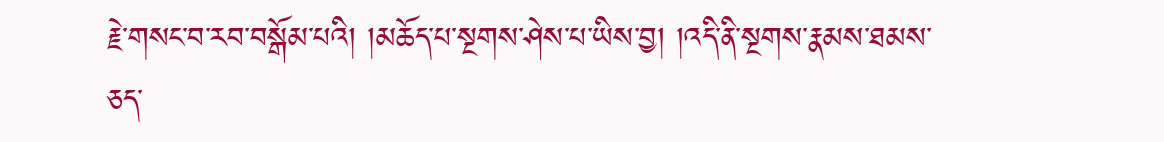རྗེ་གསང་བ་རབ་བསྒོམ་པའི། །མཆོད་པ་སྔགས་ཤེས་པ་ཡིས་བྱ། །འདི་ནི་སྔགས་རྣམས་ཐམས་ཅད་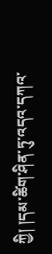ཀྱི། །དམ་ཚིག་ཤིན་ཏུ་འདའ་དཀའ་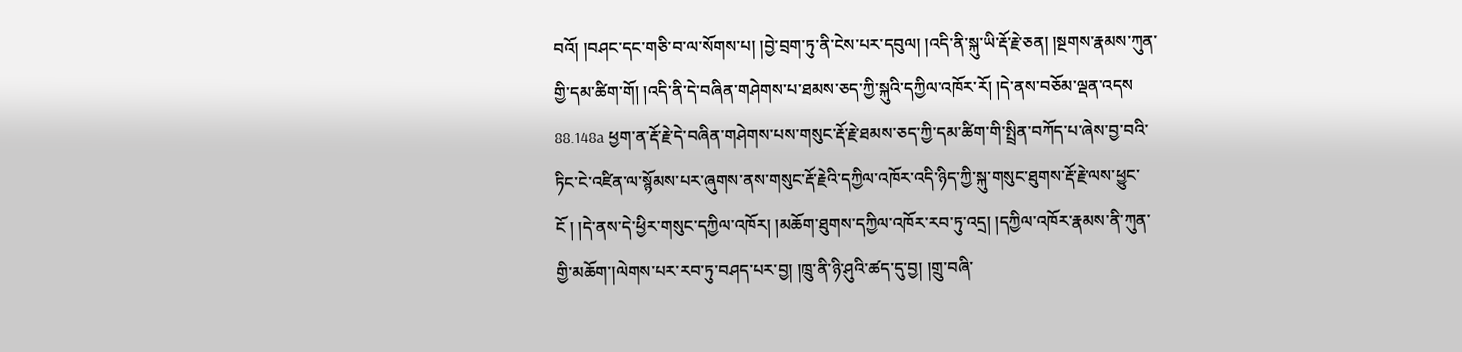བའོ། །བཤང་དང་གཅི་བ་ལ་སོགས་པ། །བྱེ་བྲག་ཏུ་ནི་ངེས་པར་དབུལ། །འདི་ནི་སྐུ་ཡི་རྡོ་རྗེ་ཅན། །སྔགས་རྣམས་ཀུན་གྱི་དམ་ཚིག་གོ། །འདི་ནི་དེ་བཞིན་གཤེགས་པ་ཐམས་ཅད་ཀྱི་སྐུའི་དཀྱིལ་འཁོར་རོ། །དེ་ནས་བཅོམ་ལྡན་འདས 88.148a ཕྱག་ན་རྡོ་རྗེ་དེ་བཞིན་གཤེགས་པས་གསུང་རྡོ་རྗེ་ཐམས་ཅད་ཀྱི་དམ་ཚིག་གི་སྤྲིན་བཀོད་པ་ཞེས་བྱ་བའི་ཏིང་ངེ་འཛིན་ལ་སྙོམས་པར་ཞུགས་ནས་གསུང་རྡོ་རྗེའི་དཀྱིལ་འཁོར་འདི་ཉིད་ཀྱི་སྐུ་གསུང་ཐུགས་རྡོ་རྗེ་ལས་ཕྱུང་ངོ ། །དེ་ནས་དེ་ཕྱིར་གསུང་དཀྱིལ་འཁོར། །མཆོག་ཐུགས་དཀྱིལ་འཁོར་རབ་ཏུ་འདྲ། །དཀྱིལ་འཁོར་རྣམས་ནི་ཀུན་གྱི་མཆོག་།ལེགས་པར་རབ་ཏུ་བཤད་པར་བྱ། །ཁྲུ་ནི་ཉི་ཤུའི་ཚད་དུ་བྱ། །གྲུ་བཞི་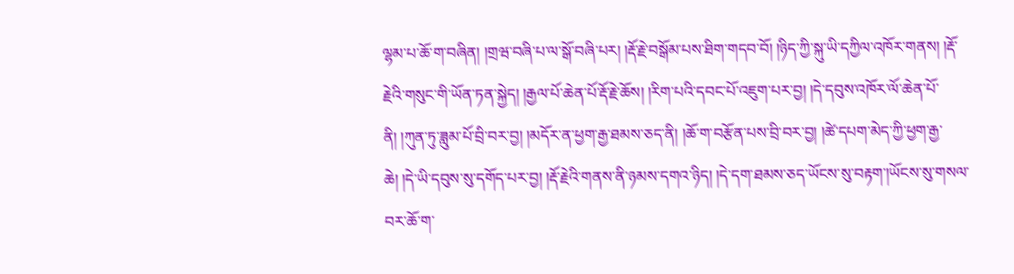ལྷམ་པ་ཆོ་ག་བཞིན། །གྲཝ་བཞི་པ་ལ་སྒོ་བཞི་པར། །རྡོ་རྗེ་བསྒོམ་པས་ཐིག་གདབ་བོ། །ཉིད་ཀྱི་སྐུ་ཡི་དཀྱིལ་འཁོར་གནས། །རྡོ་རྗེའི་གསུང་གི་ཡོན་ཏན་སྐྱེད། །རྒྱལ་པོ་ཆེན་པོ་རྡོ་རྗེ་ཆོས། །རིག་པའི་དབང་པོ་འཇུག་པར་བྱ། །དེ་དབུས་འཁོར་ལོ་ཆེན་པོ་ནི། །ཀུན་ཏུ་ཟླུམ་པོ་བྲི་བར་བྱ། །མདོར་ན་ཕྱག་རྒྱ་ཐམས་ཅད་ནི། །ཆོ་ག་བརྩོན་པས་བྲི་བར་བྱ། །ཚེ་དཔག་མེད་ཀྱི་ཕྱག་རྒྱ་ཆེ། །དེ་ཡི་དབུས་སུ་དགོད་པར་བྱ། །རྡོ་རྗེའི་གནས་ནི་ཉམས་དགའ་ཉིད། །དེ་དག་ཐམས་ཅད་ཡོངས་སུ་བརྟག་།ཡོངས་སུ་གསལ་བར་ཆོ་ག་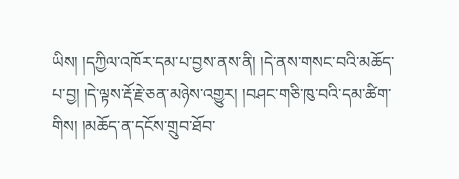ཡིས། །དཀྱིལ་འཁོར་དམ་པ་བྱས་ནས་ནི། །དེ་ནས་གསང་བའི་མཆོད་པ་བྱ། །དེ་ལྟས་རྡོ་རྗེ་ཅན་མཉེས་འགྱུར། །བཤང་གཅི་ཁུ་བའི་དམ་ཚིག་གིས། །མཆོད་ན་དངོས་གྲུབ་ཐོབ་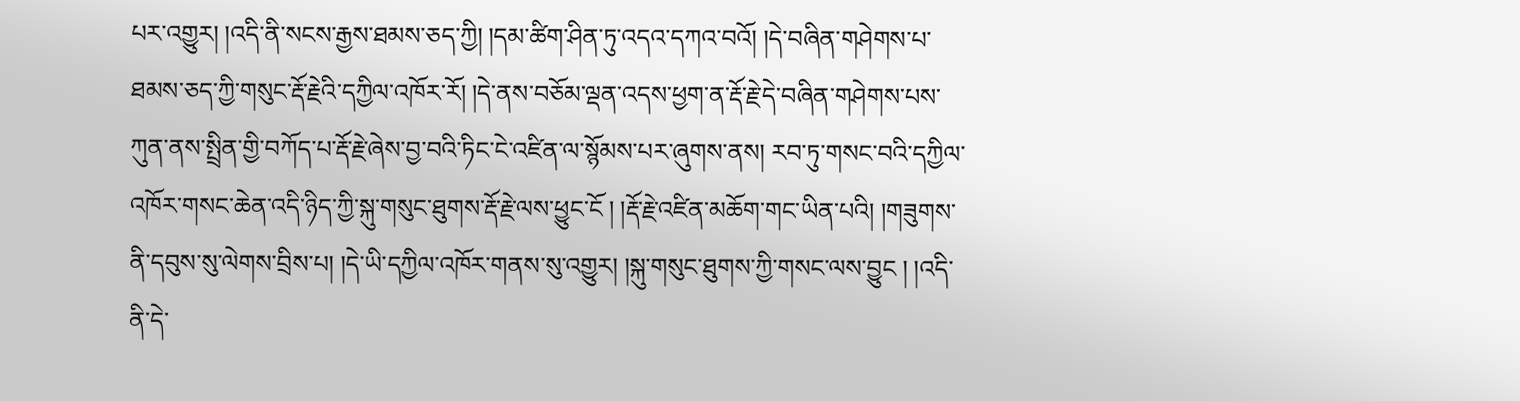པར་འགྱུར། །འདི་ནི་སངས་རྒྱས་ཐམས་ཅད་ཀྱི། །དམ་ཚིག་ཤིན་ཏུ་འདའ་དཀའ་བའོ། །དེ་བཞིན་གཤེགས་པ་ཐམས་ཅད་ཀྱི་གསུང་རྡོ་རྗེའི་དཀྱིལ་འཁོར་རོ། །དེ་ནས་བཅོམ་ལྡན་འདས་ཕྱག་ན་རྡོ་རྗེ་དེ་བཞིན་གཤེགས་པས་ཀུན་ནས་སྤྲིན་གྱི་བཀོད་པ་རྡོ་རྗེ་ཞེས་བྱ་བའི་ཏིང་ངེ་འཛིན་ལ་སྙོམས་པར་ཞུགས་ནས། རབ་ཏུ་གསང་བའི་དཀྱིལ་འཁོར་གསང་ཆེན་འདི་ཉིད་ཀྱི་སྐུ་གསུང་ཐུགས་རྡོ་རྗེ་ལས་ཕྱུང་ངོ ། །རྡོ་རྗེ་འཛིན་མཆོག་གང་ཡིན་པའི། །གཟུགས་ནི་དབུས་སུ་ལེགས་བྲིས་པ། །དེ་ཡི་དཀྱིལ་འཁོར་གནས་སུ་འགྱུར། །སྐུ་གསུང་ཐུགས་ཀྱི་གསང་ལས་བྱུང ། །འདི་ནི་དེ་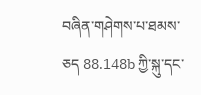བཞིན་གཤེགས་པ་ཐམས་ཅད 88.148b ཀྱི་སྐུ་དང་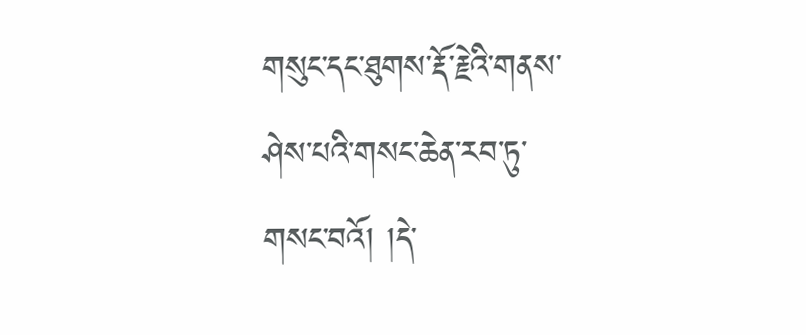གསུང་དང་ཐུགས་རྡོ་རྗེའི་གནས་ཤེས་པའི་གསང་ཆེན་རབ་ཏུ་གསང་བའོ། །དེ་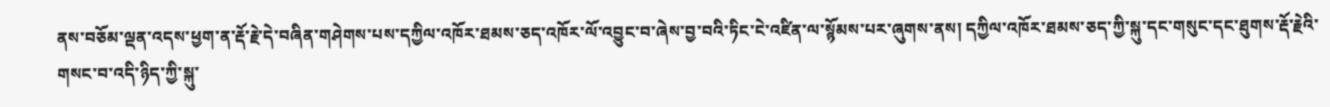ནས་བཅོམ་ལྡན་འདས་ཕྱག་ན་རྡོ་རྗེ་དེ་བཞིན་གཤེགས་པས་དཀྱིལ་འཁོར་ཐམས་ཅད་འཁོར་ལོ་འབྱུང་བ་ཞེས་བྱ་བའི་ཏིང་ངེ་འཛིན་ལ་སྙོམས་པར་ཞུགས་ནས། དཀྱིལ་འཁོར་ཐམས་ཅད་ཀྱི་སྐུ་དང་གསུང་དང་ཐུགས་རྡོ་རྗེའི་གསང་བ་འདི་ཉིད་ཀྱི་སྐུ་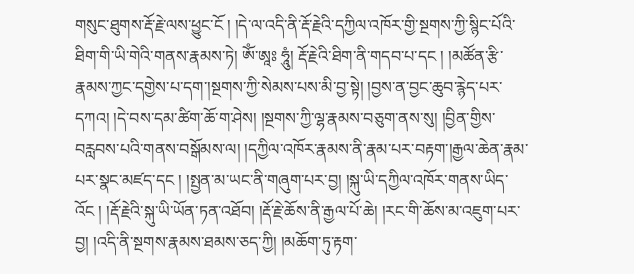གསུང་ཐུགས་རྡོ་རྗེ་ལས་ཕྱུང་ངོ ། །དེ་ལ་འདི་ནི་རྡོ་རྗེའི་དཀྱིལ་འཁོར་གྱི་སྔགས་ཀྱི་སྙིང་པོའི་ཐིག་གི་ཡི་གེའི་གནས་རྣམས་ཏེ། ཨོཾ་ཨཱཿ ཧཱུཾ། རྡོ་རྗེའི་ཐིག་ནི་གདབ་པ་དང ། །མཚོན་རྩི་རྣམས་ཀྱང་དགྱེས་པ་དག་།སྔགས་ཀྱི་སེམས་པས་མི་བྱ་སྟེ། །བྱས་ན་བྱང་ཆུབ་རྙེད་པར་དཀའ། །དེ་བས་དམ་ཚིག་ཆོ་ག་ཤེས། །སྔགས་ཀྱི་ལྷ་རྣམས་བཅུག་ནས་སུ། །བྱིན་གྱིས་བརླབས་པའི་གནས་བསྒོམས་ལ། །དཀྱིལ་འཁོར་རྣམས་ནི་རྣམ་པར་བརྟག་།རྒྱལ་ཆེན་རྣམ་པར་སྣང་མཛད་དང ། །སྤྱན་མ་ཡང་ནི་གཞུག་པར་བྱ། །སྐུ་ཡི་དཀྱིལ་འཁོར་གནས་ཡིད་འོང ། །རྡོ་རྗེའི་སྐུ་ཡི་ཡོན་ཏན་འཐོབ། །རྡོ་རྗེ་ཆོས་ནི་རྒྱལ་པོ་ཆེ། །རང་གི་ཆོས་མ་འཇུག་པར་བྱ། །འདི་ནི་སྔགས་རྣམས་ཐམས་ཅད་ཀྱི། །མཆོག་ཏུ་རྟག་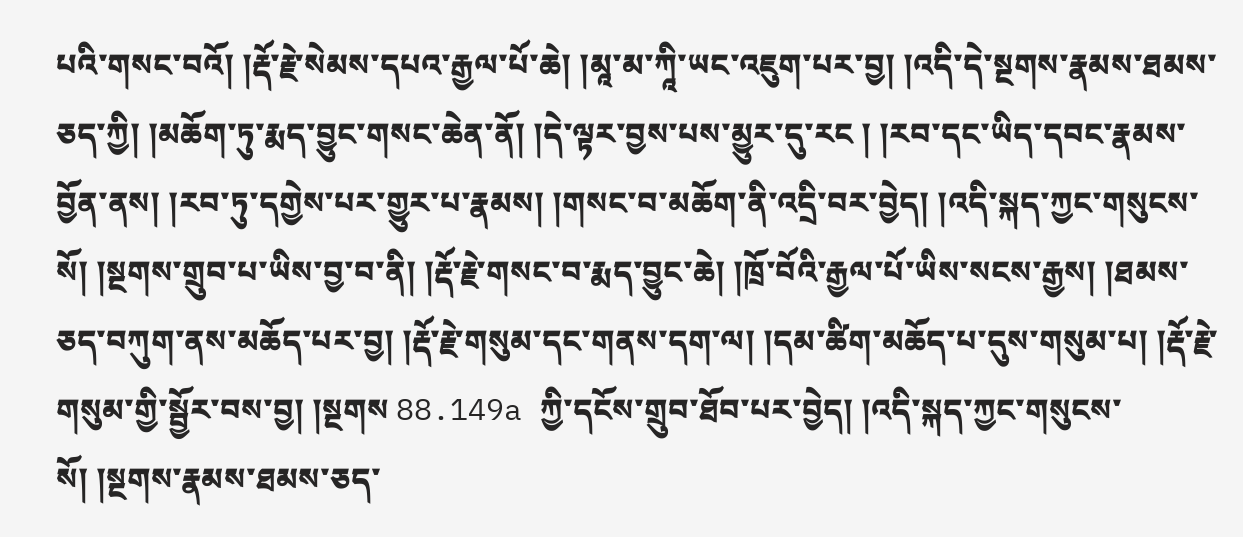པའི་གསང་བའོ། །རྡོ་རྗེ་སེམས་དཔའ་རྒྱལ་པོ་ཆེ། །མཱ་མ་ཀཱི་ཡང་འཇུག་པར་བྱ། །འདི་དེ་སྔགས་རྣམས་ཐམས་ཅད་ཀྱི། །མཆོག་ཏུ་རྨད་བྱུང་གསང་ཆེན་ནོ། །དེ་ལྟར་བྱས་པས་མྱུར་དུ་རང ། །རབ་དང་ཡིད་དབང་རྣམས་བྱོན་ནས། །རབ་ཏུ་དགྱེས་པར་གྱུར་པ་རྣམས། །གསང་བ་མཆོག་ནི་འདྲི་བར་བྱེད། །འདི་སྐད་ཀྱང་གསུངས་སོ། །སྔགས་གྲུབ་པ་ཡིས་བྱ་བ་ནི། །རྡོ་རྗེ་གསང་བ་རྨད་བྱུང་ཆེ། །ཁྲོ་བོའི་རྒྱལ་པོ་ཡིས་སངས་རྒྱས། །ཐམས་ཅད་བཀུག་ནས་མཆོད་པར་བྱ། །རྡོ་རྗེ་གསུམ་དང་གནས་དག་ལ། །དམ་ཚིག་མཆོད་པ་དུས་གསུམ་པ། །རྡོ་རྗེ་གསུམ་གྱི་སྦྱོར་བས་བྱ། །སྔགས 88.149a ཀྱི་དངོས་གྲུབ་ཐོབ་པར་བྱེད། །འདི་སྐད་ཀྱང་གསུངས་སོ། །སྔགས་རྣམས་ཐམས་ཅད་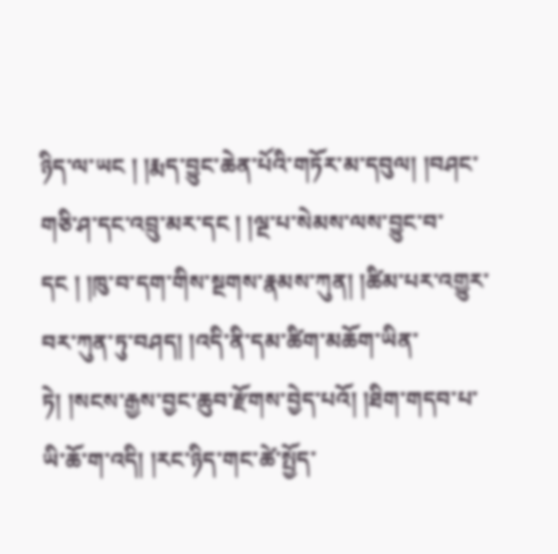ཉིད་ལ་ཡང ། །རྨད་བྱུང་ཆེན་པོའི་གཏོར་མ་དབུལ། །བཤང་གཅི་ཤ་དང་འབྲུ་མར་དང ། །ལྔ་པ་སེམས་ལས་བྱུང་བ་དང ། །ཁུ་བ་དག་གིས་སྔགས་རྣམས་ཀུན། །ཚིམ་པར་འགྱུར་བར་ཀུན་ཏུ་བཤད། །འདི་ནི་དམ་ཚིག་མཆོག་ཡིན་ཏེ། །སངས་རྒྱས་བྱང་ཆུབ་རྫོགས་བྱེད་པའོ། །ཐིག་གདབ་པ་ཡི་ཆོ་ག་འདི། །རང་ཉིད་གང་ཚེ་སྤྱོད་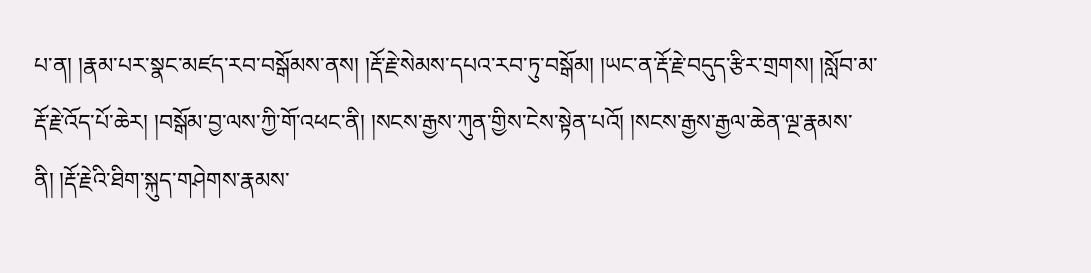པ་ན། །རྣམ་པར་སྣང་མཛད་རབ་བསྒོམས་ནས། །རྡོ་རྗེ་སེམས་དཔའ་རབ་ཏུ་བསྒོམ། །ཡང་ན་རྡོ་རྗེ་བདུད་རྩིར་གྲགས། །སློབ་མ་རྡོ་རྗེ་འོད་པོ་ཆེར། །བསྒོམ་བྱ་ལས་ཀྱི་གོ་འཕང་ནི། །སངས་རྒྱས་ཀུན་གྱིས་ངེས་སྟེན་པའོ། །སངས་རྒྱས་རྒྱལ་ཆེན་ལྔ་རྣམས་ནི། །རྡོ་རྗེའི་ཐིག་སྐུད་གཤེགས་རྣམས་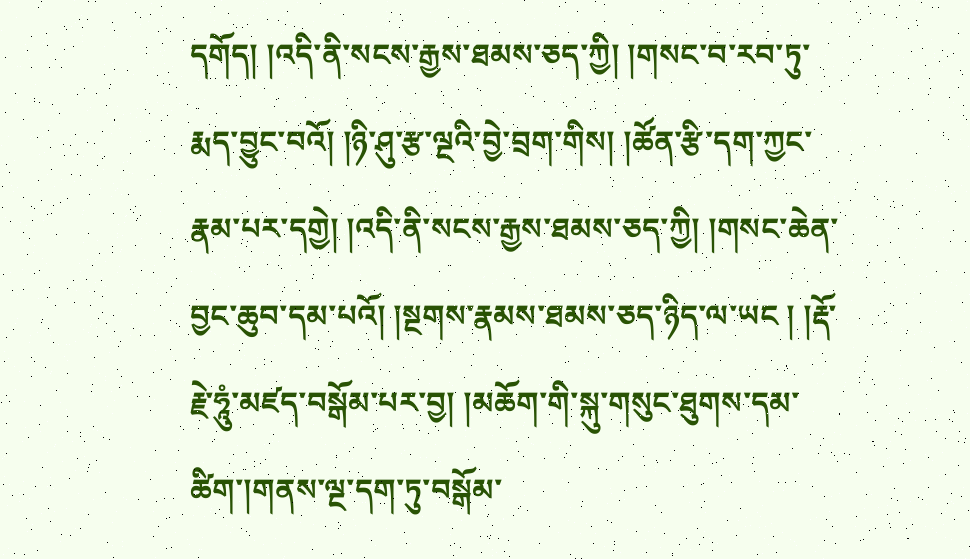དགོད། །འདི་ནི་སངས་རྒྱས་ཐམས་ཅད་ཀྱི། །གསང་བ་རབ་ཏུ་རྨད་བྱུང་བའོ། །ཉི་ཤུ་རྩ་ལྔའི་བྱེ་བྲག་གིས། །ཚོན་རྩི་དག་ཀྱང་རྣམ་པར་དགྱེ། །འདི་ནི་སངས་རྒྱས་ཐམས་ཅད་ཀྱི། །གསང་ཆེན་བྱང་ཆུབ་དམ་པའོ། །སྔགས་རྣམས་ཐམས་ཅད་ཉིད་ལ་ཡང ། །རྡོ་རྗེ་ཧཱུཾ་མཛད་བསྒོམ་པར་བྱ། །མཆོག་གི་སྐུ་གསུང་ཐུགས་དམ་ཚིག་།གནས་ལྔ་དག་ཏུ་བསྒོམ་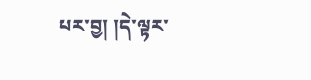པར་བྱ། །དེ་ལྟར་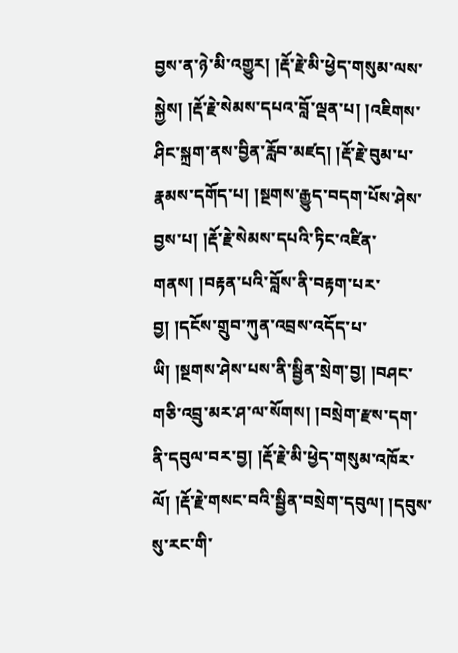བྱས་ན་ཉེ་མི་འགྱུར། །རྡོ་རྗེ་མི་ཕྱེད་གསུམ་ལས་སྐྱེས། །རྡོ་རྗེ་སེམས་དཔའ་བློ་ལྡན་པ། །འཇིགས་ཤིང་སྐྲག་ནས་བྱིན་རློབ་མཛད། །རྡོ་རྗེ་བུམ་པ་རྣམས་དགོད་པ། །སྔགས་རྒྱུད་བདག་པོས་ཤེས་བྱས་པ། །རྡོ་རྗེ་སེམས་དཔའི་ཏིང་འཛིན་གནས། །བརྟན་པའི་བློས་ནི་བརྟག་པར་བྱ། །དངོས་གྲུབ་ཀུན་འབྲས་འདོད་པ་ཡི། །སྔགས་ཤེས་པས་ནི་སྦྱིན་སྲེག་བྱ། །བཤང་གཅི་འབྲུ་མར་ཤ་ལ་སོགས། །བསྲེག་རྫས་དག་ནི་དབུལ་བར་བྱ། །རྡོ་རྗེ་མི་ཕྱེད་གསུམ་འཁོར་ལོ། །རྡོ་རྗེ་གསང་བའི་སྦྱིན་བསྲེག་དབུལ། །དབུས་སུ་རང་གི་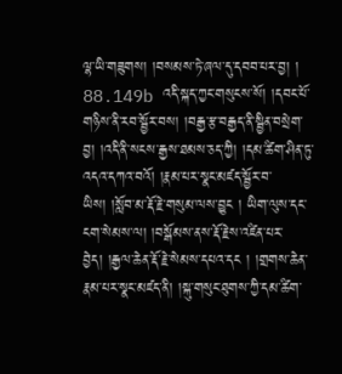ལྷ་ཡི་གཟུགས། །བསམས་ཏེ་ཞལ་དུ་དབབ་པར་བྱ། ། 88.149b འདི་སྐད་ཀྱང་གསུངས་སོ། །དབང་པོ་གཉིས་ནི་རབ་སྦྱོར་བས། །བརྒྱ་རྩ་བརྒྱད་ནི་སྦྱིན་བསྲེག་བྱ། །འདི་ནི་སངས་རྒྱས་ཐམས་ཅད་ཀྱི། །དམ་ཚིག་ཤིན་ཏུ་འདའ་དཀའ་བའོ། །རྣམ་པར་སྣང་མཛད་སྦྱོར་བ་ཡིས། །སློབ་མ་རྡོ་རྗེ་གསུམ་ལས་བྱུང ། ཡིག་ལུས་དང་ངག་སེམས་ལ། །བསྒོམས་ནས་རྡོ་རྗེས་འཛིན་པར་བྱེད། །རྒྱལ་ཆེན་རྡོ་རྗེ་སེམས་དཔའ་དང ། །གྲགས་ཆེན་རྣམ་པར་སྣང་མཛད་ནི། །སྐུ་གསུང་ཐུགས་ཀྱི་དམ་ཚིག་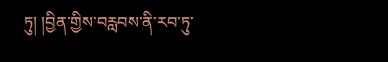ཏུ། །བྱིན་གྱིས་བརླབས་ནི་རབ་ཏུ་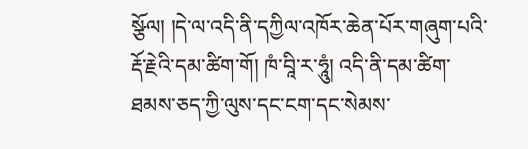སྩོལ། །དེ་ལ་འདི་ནི་དཀྱིལ་འཁོར་ཆེན་པོར་གཞུག་པའི་རྡོ་རྗེའི་དམ་ཚིག་གོ། ཁཾ་བཱི་ར་ཧཱུཾ། འདི་ནི་དམ་ཚིག་ཐམས་ཅད་ཀྱི་ལུས་དང་ངག་དང་སེམས་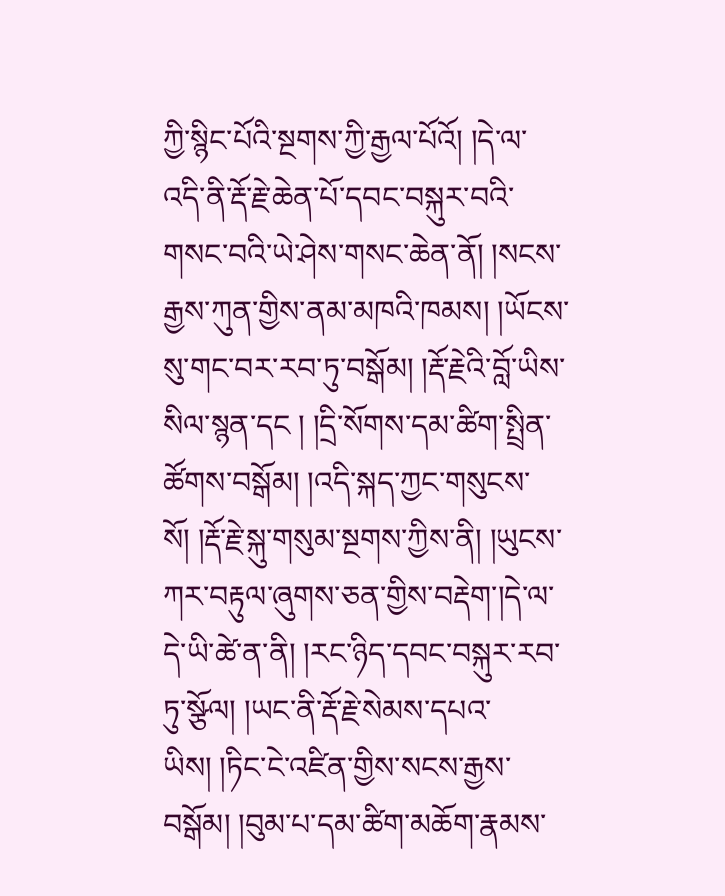ཀྱི་སྙིང་པོའི་སྔགས་ཀྱི་རྒྱལ་པོའོ། །དེ་ལ་འདི་ནི་རྡོ་རྗེ་ཆེན་པོ་དབང་བསྐུར་བའི་གསང་བའི་ཡེ་ཤེས་གསང་ཆེན་ནོ། །སངས་རྒྱས་ཀུན་གྱིས་ནམ་མཁའི་ཁམས། །ཡོངས་སུ་གང་བར་རབ་ཏུ་བསྒོམ། །རྡོ་རྗེའི་བློ་ཡིས་སིལ་སྙན་དང ། །དྲི་སོགས་དམ་ཚིག་སྤྲིན་ཚོགས་བསྒོམ། །འདི་སྐད་ཀྱང་གསུངས་སོ། །རྡོ་རྗེ་སྐུ་གསུམ་སྔགས་ཀྱིས་ནི། །ཡུངས་ཀར་བརྟུལ་ཞུགས་ཅན་གྱིས་བརྡེག་།དེ་ལ་དེ་ཡི་ཚེ་ན་ནི། །རང་ཉིད་དབང་བསྐུར་རབ་ཏུ་སྩོལ། །ཡང་ནི་རྡོ་རྗེ་སེམས་དཔའ་ཡིས། །ཏིང་ངེ་འཛིན་གྱིས་སངས་རྒྱས་བསྒོམ། །བུམ་པ་དམ་ཚིག་མཆོག་རྣམས་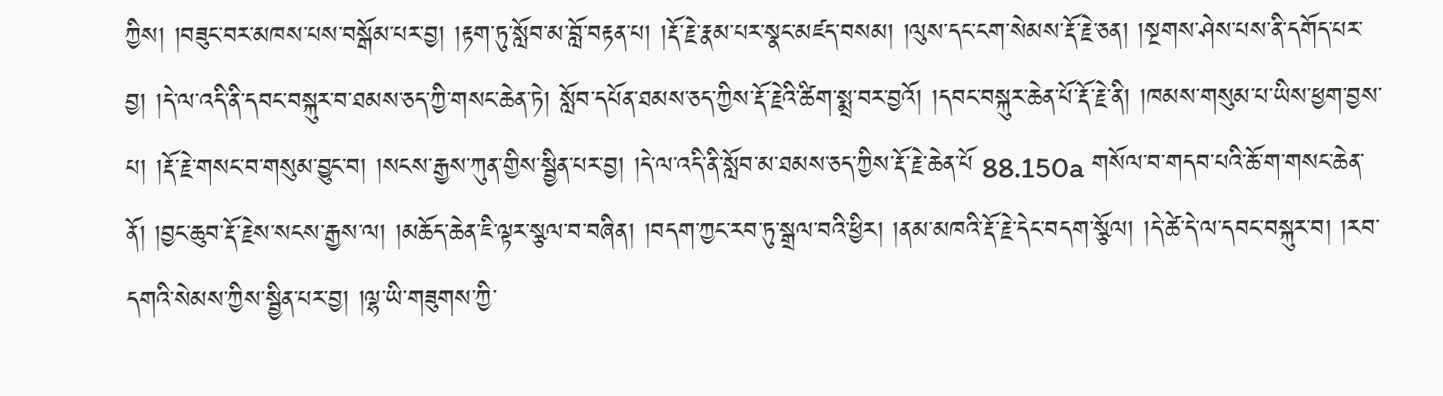ཀྱིས། །བཟུང་བར་མཁས་པས་བསྒོམ་པར་བྱ། །རྟག་ཏུ་སློབ་མ་བློ་བརྟན་པ། །རྡོ་རྗེ་རྣམ་པར་སྣང་མཛད་བསམ། །ལུས་དང་ངག་སེམས་རྡོ་རྗེ་ཅན། །སྔགས་ཤེས་པས་ནི་དགོད་པར་བྱ། །དེ་ལ་འདི་ནི་དབང་བསྐུར་བ་ཐམས་ཅད་ཀྱི་གསང་ཆེན་ཏེ། སློབ་དཔོན་ཐམས་ཅད་ཀྱིས་རྡོ་རྗེའི་ཚིག་སྨྲ་བར་བྱའོ། །དབང་བསྐུར་ཆེན་པོ་རྡོ་རྗེ་ནི། །ཁམས་གསུམ་པ་ཡིས་ཕྱག་བྱས་པ། །རྡོ་རྗེ་གསང་བ་གསུམ་བྱུང་བ། །སངས་རྒྱས་ཀུན་གྱིས་སྦྱིན་པར་བྱ། །དེ་ལ་འདི་ནི་སློབ་མ་ཐམས་ཅད་ཀྱིས་རྡོ་རྗེ་ཆེན་པོ 88.150a གསོལ་བ་གདབ་པའི་ཆོ་ག་གསང་ཆེན་ནོ། །བྱང་ཆུབ་རྡོ་རྗེས་སངས་རྒྱས་ལ། །མཆོད་ཆེན་ཇི་ལྟར་སྩལ་བ་བཞིན། །བདག་ཀྱང་རབ་ཏུ་སྒྲལ་བའི་ཕྱིར། །ནམ་མཁའི་རྡོ་རྗེ་དེང་བདག་སྩོལ། །དེ་ཚེ་དེ་ལ་དབང་བསྐུར་བ། །རབ་དགའི་སེམས་ཀྱིས་སྦྱིན་པར་བྱ། །ལྷ་ཡི་གཟུགས་ཀྱི་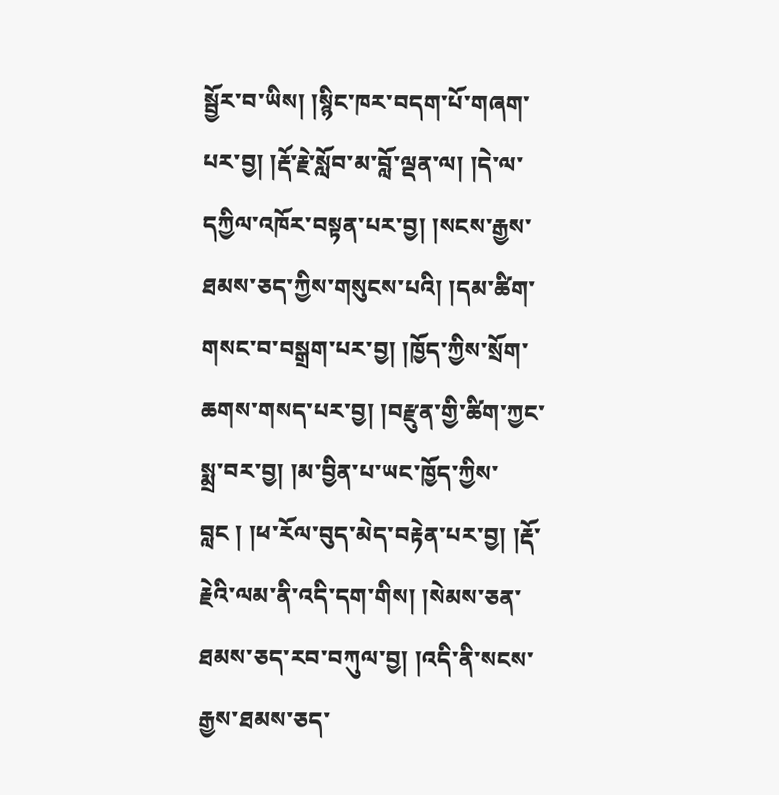སྦྱོར་བ་ཡིས། །སྙིང་ཁར་བདག་པོ་གཞག་པར་བྱ། །རྡོ་རྗེ་སློབ་མ་བློ་ལྡན་ལ། །དེ་ལ་དཀྱིལ་འཁོར་བསྟན་པར་བྱ། །སངས་རྒྱས་ཐམས་ཅད་ཀྱིས་གསུངས་པའི། །དམ་ཚིག་གསང་བ་བསྒྲག་པར་བྱ། །ཁྱོད་ཀྱིས་སྲོག་ཆགས་གསད་པར་བྱ། །བརྫུན་གྱི་ཚིག་ཀྱང་སྨྲ་བར་བྱ། །མ་བྱིན་པ་ཡང་ཁྱོད་ཀྱིས་བླང ། །ཕ་རོལ་བུད་མེད་བརྟེན་པར་བྱ། །རྡོ་རྗེའི་ལམ་ནི་འདི་དག་གིས། །སེམས་ཅན་ཐམས་ཅད་རབ་བཀུལ་བྱ། །འདི་ནི་སངས་རྒྱས་ཐམས་ཅད་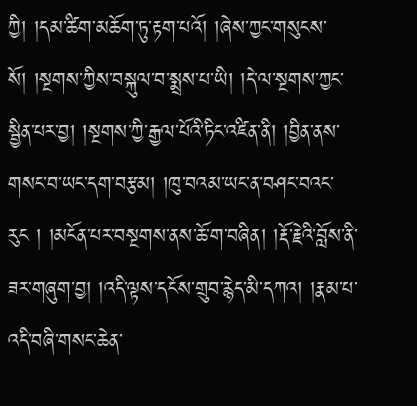ཀྱི། །དམ་ཚིག་མཆོག་ཏུ་རྟག་པའོ། །ཞེས་ཀྱང་གསུངས་སོ། །སྔགས་ཀྱིས་བསྐུལ་བ་སྨྲས་པ་ཡི། །དེ་ལ་སྔགས་ཀྱང་སྦྱིན་པར་བྱ། །སྔགས་ཀྱི་རྒྱལ་པོའི་ཏིང་འཛིན་ནི། །བྱིན་ནས་གསང་བ་ཡང་དག་བརྩམ། །ཁུ་བའམ་ཡང་ན་བཤང་བའང་རུང ། །མངོན་པར་བསྔགས་ནས་ཆོ་ག་བཞིན། །རྡོ་རྗེའི་བློས་ནི་ཟར་གཞུག་བྱ། །འདི་ལྟས་དངོས་གྲུབ་རྙེད་མི་དཀའ། །རྣམ་པ་འདི་བཞི་གསང་ཆེན་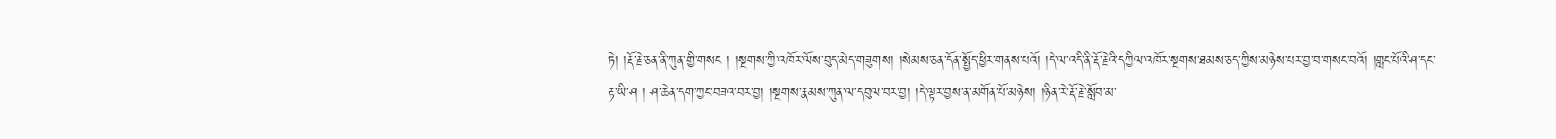ཏེ། །རྡོ་རྗེ་ཅན་ནི་ཀུན་གྱི་གསང ། །སྔགས་ཀྱི་འཁོར་ལོས་བུད་མེད་གཟུགས། །སེམས་ཅན་དོན་སྤྱོད་ཕྱིར་གནས་པའོ། །དེ་ལ་འདི་ནི་རྡོ་རྗེའི་དཀྱིལ་འཁོར་སྔགས་ཐམས་ཅད་ཀྱིས་མཉེས་པར་བྱ་བ་གསང་བའོ། །གླང་པོའི་ཤ་དང་རྟ་ཡི་ཤ ། ཤ་ཆེན་དག་ཀྱང་བཟའ་བར་བྱ། །སྔགས་རྣམས་ཀུན་ལ་དབུལ་བར་བྱ། །དེ་ལྟར་བྱས་ན་མགོན་པོ་མཉེས། །ཉིན་རེ་རྡོ་རྗེ་སློབ་མ་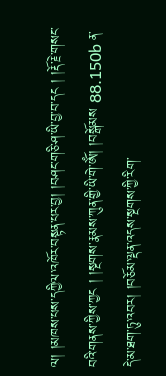ལ། །མཁས་པས་དཀྱིལ་འཁོར་བསྟན་པར་བྱ། །བཤང་གཅི་ཤ་ཡི་བྱ་བ་དང ། །རྡོ་རྗེ་གསང་བའི་གནས་ཀྱིས་ཀྱང ། །སྔགས་རྣམས་ཀུན་གྱི་ཡི་གེ་ཨོཾ། །བསྒོམས 88.150b ན་དེ་མ་ཐག་ཏུ་འབར། །བཅོམ་ལྡན་འདས་སྔགས་ཀྱི་རིག་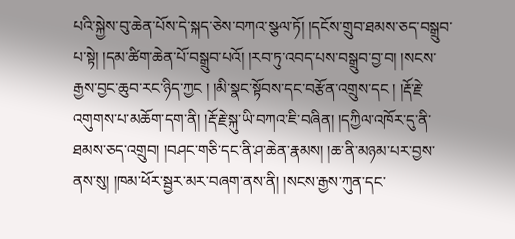པའི་སྐྱེས་བུ་ཆེན་པོས་དེ་སྐད་ཅེས་བཀའ་སྩལ་ཏོ། །དངོས་གྲུབ་ཐམས་ཅད་བསྒྲུབ་པ་སྟེ། །དམ་ཚིག་ཆེན་པོ་བསྒྲུབ་པའོ། །རབ་ཏུ་འབད་པས་བསྒྲུབ་བྱ་བ། །སངས་རྒྱས་བྱང་ཆུབ་རང་ཉིད་ཀྱང ། །མི་སྣང་སྟོབས་དང་བརྩོན་འགྲུས་དང ། །རྡོ་རྗེ་འགུགས་པ་མཆོག་དག་ནི། །རྡོ་རྗེ་སྐུ་ཡི་བཀའ་ཇི་བཞིན། །དཀྱིལ་འཁོར་དུ་ནི་ཐམས་ཅད་འགྲུབ། །བཤང་གཅི་དང་ནི་ཤ་ཆེན་རྣམས། །ཆ་ནི་མཉམ་པར་བྱས་ནས་སུ། །ཁམ་ཕོར་སྦྱར་མར་བཞག་ནས་ནི། །སངས་རྒྱས་ཀུན་དང་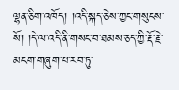ལྷན་ཅིག་འཁོད། །འདི་སྐད་ཅེས་ཀྱང་གསུངས་སོ། །དེ་ལ་འདི་ནི་གསང་བ་ཐམས་ཅད་ཀྱི་རྡོ་རྗེ་མངག་གཞུག་པ་རབ་ཏུ་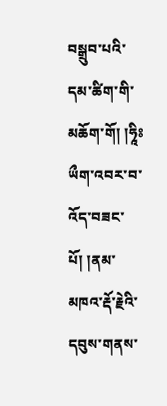བསྒྲུབ་པའི་དམ་ཚིག་གི་མཆོག་གོ། །ཧཱིཿ ཡྀག་འབར་བ་འོད་བཟང་པོ། །ནམ་མཁའ་རྡོ་རྗེའི་དབུས་གནས་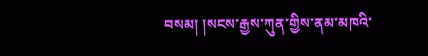བསམ། །སངས་རྒྱས་ཀུན་གྱིས་ནམ་མཁའི་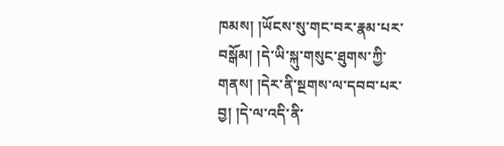ཁམས། །ཡོངས་སུ་གང་བར་རྣམ་པར་བསྒོམ། །དེ་ཡི་སྐུ་གསུང་ཐུགས་ཀྱི་གནས། །དེར་ནི་སྔགས་ལ་དབབ་པར་བྱ། །དེ་ལ་འདི་ནི་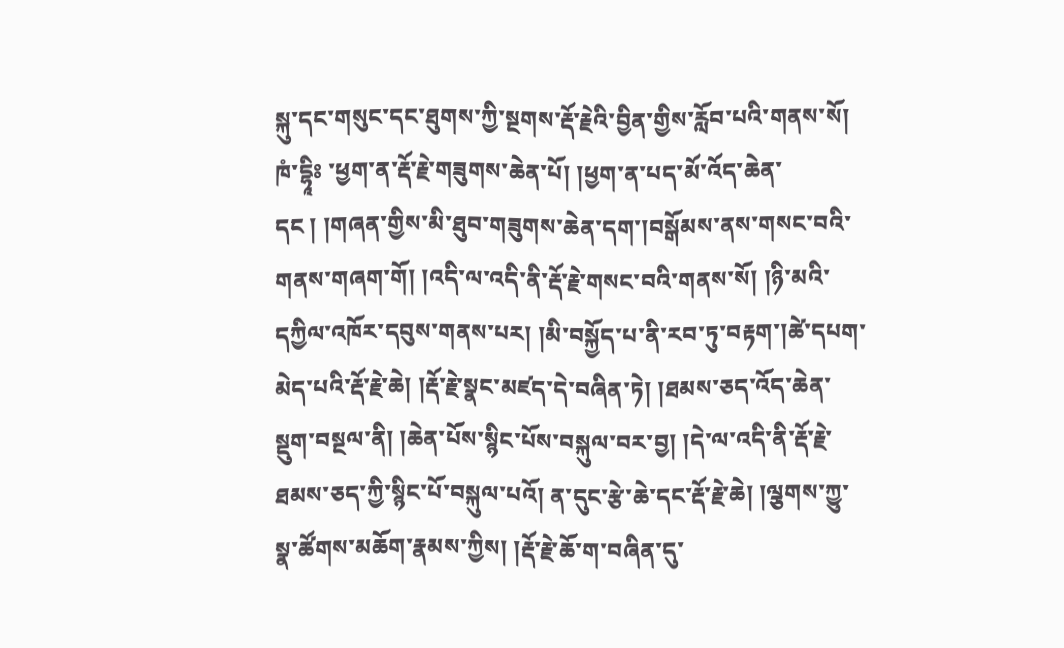སྐུ་དང་གསུང་དང་ཐུགས་ཀྱི་སྔགས་རྡོ་རྗེའི་བྱིན་གྱིས་རློབ་པའི་གནས་སོ། ཁཾ་དྷཱིཿ ་ཕྱག་ན་རྡོ་རྗེ་གཟུགས་ཆེན་པོ། །ཕྱག་ན་པད་མོ་འོད་ཆེན་དང ། །གཞན་གྱིས་མི་ཐུབ་གཟུགས་ཆེན་དག་།བསྒོམས་ནས་གསང་བའི་གནས་གཞག་གོ། །འདི་ལ་འདི་ནི་རྡོ་རྗེ་གསང་བའི་གནས་སོ། །ཉི་མའི་དཀྱིལ་འཁོར་དབུས་གནས་པར། །མི་བསྐྱོད་པ་ནི་རབ་ཏུ་བརྟག་།ཚེ་དཔག་མེད་པའི་རྡོ་རྗེ་ཆེ། །རྡོ་རྗེ་སྣང་མཛད་དེ་བཞིན་ཏེ། །ཐམས་ཅད་འོད་ཆེན་སྡུག་བསྔལ་ནི། །ཆེན་པོས་སྙིང་པོས་བསྐུལ་བར་བྱ། །དེ་ལ་འདི་ནི་རྡོ་རྗེ་ཐམས་ཅད་ཀྱི་སྙིང་པོ་བསྐུལ་པའོ། ན་དུང་རྩེ་ཆེ་དང་རྡོ་རྗེ་ཆེ། །ལྕགས་ཀྱུ་སྣ་ཚོགས་མཆོག་རྣམས་ཀྱིས། །རྡོ་རྗེ་ཆོ་ག་བཞིན་དུ་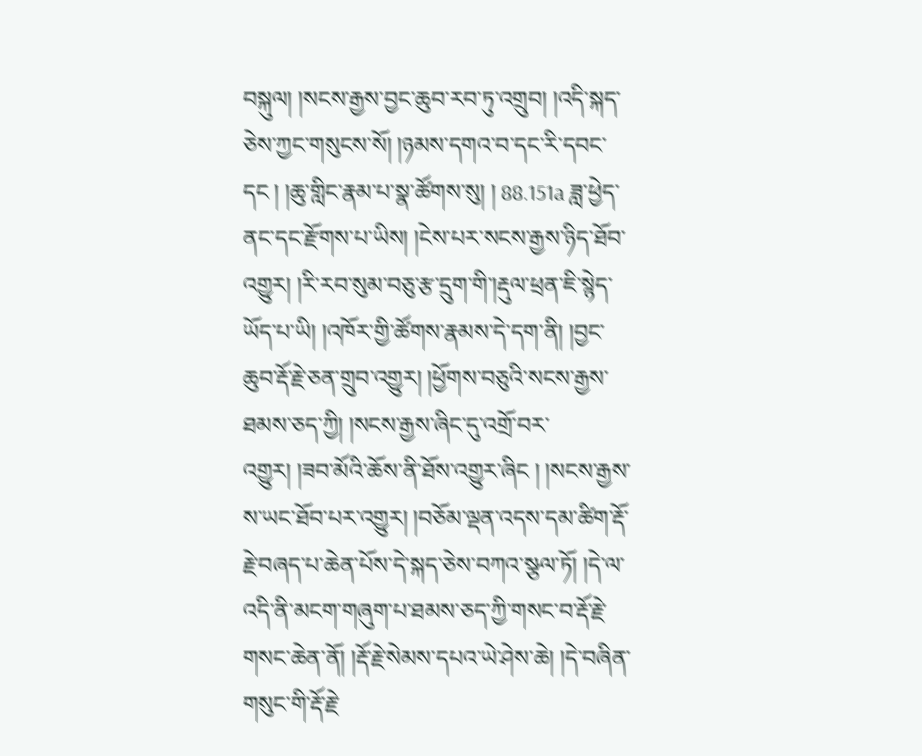བསྐུལ། །སངས་རྒྱས་བྱང་ཆུབ་རབ་ཏུ་འགྲུབ། །འདི་སྐད་ཅེས་ཀྱང་གསུངས་སོ། །ཉམས་དགའ་བ་དང་རི་དབང་དང ། །ཆུ་གླིང་རྣམ་པ་སྣ་ཚོགས་སུ། ། 88.151a ཟླ་ཕྱེད་ནང་དང་རྫོགས་པ་ཡིས། །ངེས་པར་སངས་རྒྱས་ཉིད་ཐོབ་འགྱུར། །རི་རབ་སུམ་བཅུ་རྩ་དྲུག་གི་།རྡུལ་ཕྲན་ཇི་སྙེད་ཡོད་པ་ཡི། །འཁོར་གྱི་ཚོགས་རྣམས་དེ་དག་ནི། །བྱང་ཆུབ་རྡོ་རྗེ་ཅན་གྲུབ་འགྱུར། །ཕྱོགས་བཅུའི་སངས་རྒྱས་ཐམས་ཅད་ཀྱི། །སངས་རྒྱས་ཞིང་དུ་འགྲོ་བར་འགྱུར། །ཟབ་མོའི་ཆོས་ནི་ཐོས་འགྱུར་ཞིང ། །སངས་རྒྱས་ས་ཡང་ཐོབ་པར་འགྱུར། །བཅོམ་ལྡན་འདས་དམ་ཚིག་རྡོ་རྗེ་བཞད་པ་ཆེན་པོས་དེ་སྐད་ཅེས་བཀའ་སྩལ་ཏོ། །དེ་ལ་འདི་ནི་མངག་གཞུག་པ་ཐམས་ཅད་ཀྱི་གསང་བ་རྡོ་རྗེ་གསང་ཆེན་ནོ། །རྡོ་རྗེ་སེམས་དཔའ་ཡེ་ཤེས་ཆེ། །དེ་བཞིན་གསུང་གི་རྡོ་རྗེ་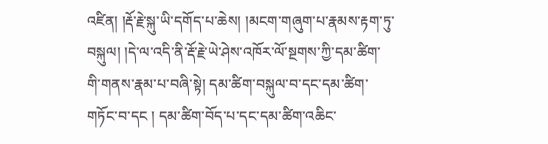འཛིན། །རྡོ་རྗེ་སྐུ་ཡི་དགོད་པ་ཆེས། །མངག་གཞུག་པ་རྣམས་རྟག་ཏུ་བསྐུལ། །དེ་ལ་འདི་ནི་རྡོ་རྗེ་ཡེ་ཤེས་འཁོར་ལོ་སྔགས་ཀྱི་དམ་ཚིག་གི་གནས་རྣམ་པ་བཞི་སྟེ། དམ་ཚིག་བསྐུལ་བ་དང་དམ་ཚིག་གཏོང་བ་དང ། དམ་ཚིག་བོད་པ་དང་དམ་ཚིག་འཆིང་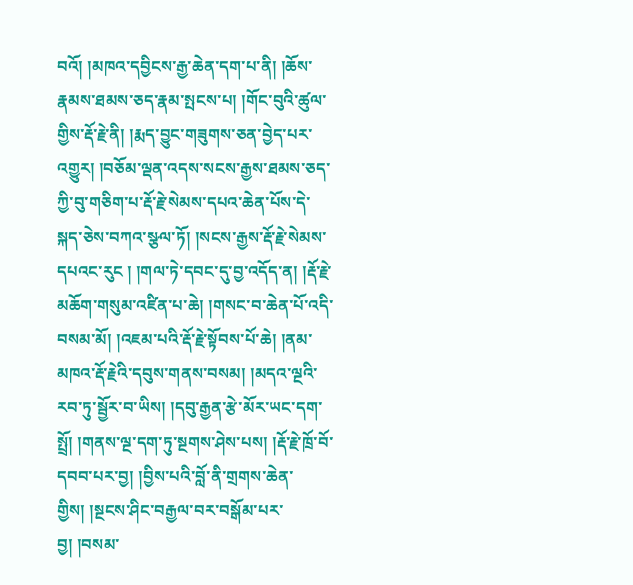བའོ། །མཁའ་དབྱིངས་རྒྱ་ཆེན་དག་པ་ནི། །ཆོས་རྣམས་ཐམས་ཅད་རྣམ་སྤངས་པ། །གོང་བུའི་ཚུལ་གྱིས་རྡོ་རྗེ་ནི། །རྨད་བྱུང་གཟུགས་ཅན་བྱེད་པར་འགྱུར། །བཅོམ་ལྡན་འདས་སངས་རྒྱས་ཐམས་ཅད་ཀྱི་བུ་གཅིག་པ་རྡོ་རྗེ་སེམས་དཔའ་ཆེན་པོས་དེ་སྐད་ཅེས་བཀའ་སྩལ་ཏོ། །སངས་རྒྱས་རྡོ་རྗེ་སེམས་དཔའང་རུང ། །གལ་ཏེ་དབང་དུ་བྱ་འདོད་ན། །རྡོ་རྗེ་མཆོག་གསུམ་འཛིན་པ་ཆེ། །གསང་བ་ཆེན་པོ་འདི་བསམ་མོ། །འཇམ་པའི་རྡོ་རྗེ་སྟོབས་པོ་ཆེ། །ནམ་མཁའ་རྡོ་རྗེའི་དབུས་གནས་བསམ། །མདའ་ལྔའི་རབ་ཏུ་སྦྱོར་བ་ཡིས། །དབུ་རྒྱན་རྩེ་མོར་ཡང་དག་སྤྲོ། །གནས་ལྔ་དག་ཏུ་སྔགས་ཤེས་པས། །རྡོ་རྗེ་ཁྲོ་བོ་དབབ་པར་བྱ། །བྱིས་པའི་བློ་ནི་གྲགས་ཆེན་གྱིས། །སྔངས་ཤིང་བརྒྱལ་བར་བསྒོམ་པར་བྱ། །བསམ་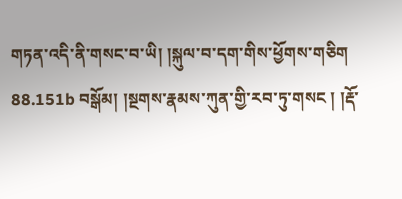གཏན་འདི་ནི་གསང་བ་ཡི། །སྐུལ་བ་དག་གིས་ཕྱོགས་གཅིག 88.151b བསྒོམ། །སྔགས་རྣམས་ཀུན་གྱི་རབ་ཏུ་གསང ། །རྡོ་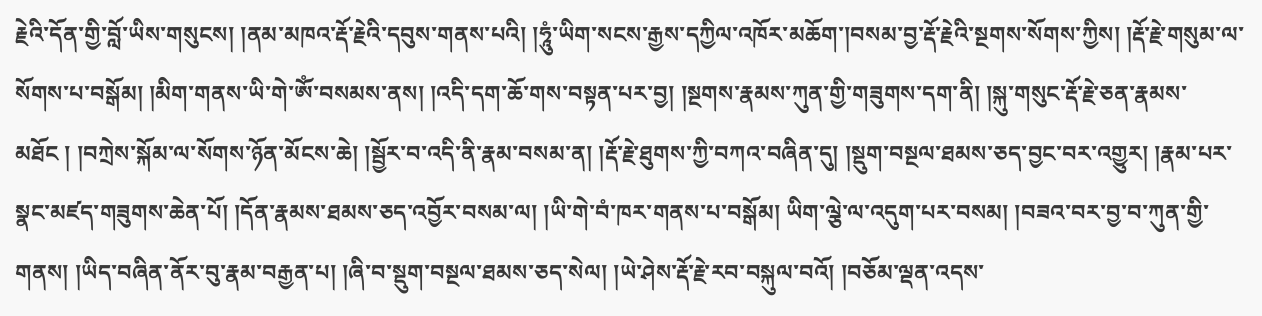རྗེའི་དོན་གྱི་བློ་ཡིས་གསུངས། །ནམ་མཁའ་རྡོ་རྗེའི་དབུས་གནས་པའི། །ཧཱུཾ་ཡིག་སངས་རྒྱས་དཀྱིལ་འཁོར་མཆོག་།བསམ་བྱ་རྡོ་རྗེའི་སྔགས་སོགས་ཀྱིས། །རྡོ་རྗེ་གསུམ་ལ་སོགས་པ་བསྒོམ། །མིག་གནས་ཡི་གེ་ཨོཾ་བསམས་ནས། །འདི་དག་ཆོ་གས་བསྟན་པར་བྱ། །སྔགས་རྣམས་ཀུན་གྱི་གཟུགས་དག་ནི། །སྐུ་གསུང་རྡོ་རྗེ་ཅན་རྣམས་མཐོང ། །བཀྲེས་སྐོམ་ལ་སོགས་ཉོན་མོངས་ཆེ། །སྦྱོར་བ་འདི་ནི་རྣམ་བསམ་ན། །རྡོ་རྗེ་ཐུགས་ཀྱི་བཀའ་བཞིན་དུ། །སྡུག་བསྔལ་ཐམས་ཅད་བྱང་བར་འགྱུར། །རྣམ་པར་སྣང་མཛད་གཟུགས་ཆེན་པོ། །དོན་རྣམས་ཐམས་ཅད་འབྱོར་བསམ་ལ། །ཡི་གེ་བཾ་ཁར་གནས་པ་བསྒོམ། ཡིག་ལྕེ་ལ་འདུག་པར་བསམ། །བཟའ་བར་བྱ་བ་ཀུན་གྱི་གནས། །ཡིད་བཞིན་ནོར་བུ་རྣམ་བརྒྱན་པ། །ཞི་བ་སྡུག་བསྔལ་ཐམས་ཅད་སེལ། །ཡེ་ཤེས་རྡོ་རྗེ་རབ་བསྐུལ་བའོ། །བཅོམ་ལྡན་འདས་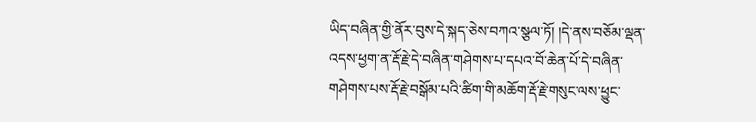ཡིད་བཞིན་གྱི་ནོར་བུས་དེ་སྐད་ཅེས་བཀའ་སྩལ་ཏོ། །དེ་ནས་བཅོམ་ལྡན་འདས་ཕྱག་ན་རྡོ་རྗེ་དེ་བཞིན་གཤེགས་པ་དཔའ་བོ་ཆེན་པོ་དེ་བཞིན་གཤེགས་པས་རྡོ་རྗེ་བསྒོམ་པའི་ཚིག་གི་མཆོག་རྡོ་རྗེ་གསུང་ལས་ཕྱུང་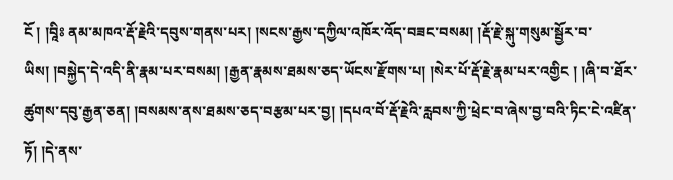ངོ ། །བཱིཿ ནམ་མཁའ་རྡོ་རྗེའི་དབུས་གནས་པར། །སངས་རྒྱས་དཀྱིལ་འཁོར་འོད་བཟང་བསམ། །རྡོ་རྗེ་སྐུ་གསུམ་སྦྱོར་བ་ཡིས། །བསྐྱེད་དེ་འདི་ནི་རྣམ་པར་བསམ། །རྒྱན་རྣམས་ཐམས་ཅད་ཡོངས་རྫོགས་པ། །སེར་པོ་རྡོ་རྗེ་རྣམ་པར་འགྱིང ། །ཞི་བ་ཐོར་ཚུགས་དབུ་རྒྱན་ཅན། །བསམས་ནས་ཐམས་ཅད་བརྩམ་པར་བྱ། །དཔའ་བོ་རྡོ་རྗེའི་རླབས་ཀྱི་ཕྲེང་བ་ཞེས་བྱ་བའི་ཏིང་ངེ་འཛིན་ཏོ། །དེ་ནས་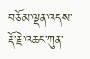བཅོམ་ལྡན་འདས་རྡོ་རྗེ་འཆང་ཀུན་